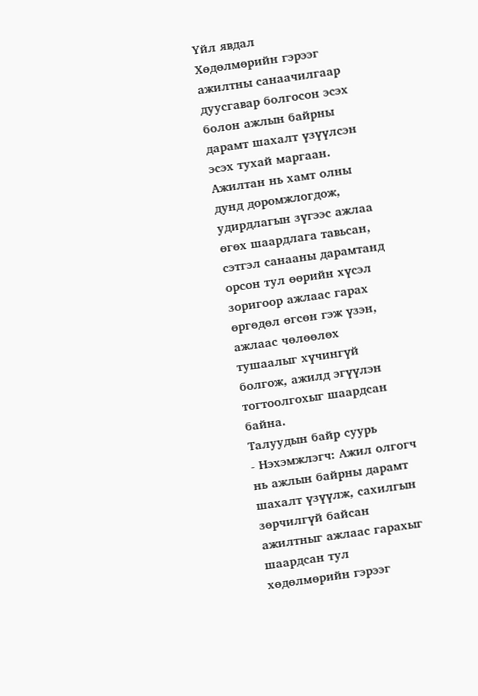Үйл явдал
Хөдөлмөрийн гэрээг ажилтны санаачилгаар дуусгавар болгосон эсэх болон ажлын байрны дарамт шахалт үзүүлсэн эсэх тухай маргаан. Ажилтан нь хамт олны дунд доромжлогдож, удирдлагын зүгээс ажлаа өгөх шаардлага тавьсан, сэтгэл санааны дарамтанд орсон тул өөрийн хүсэл зоригоор ажлаас гарах өргөдөл өгсөн гэж үзэн, ажлаас чөлөөлөх тушаалыг хүчингүй болгож, ажилд эгүүлэн тогтоолгохыг шаардсан байна.
Талуудын байр суурь
- Нэхэмжлэгч: Ажил олгогч нь ажлын байрны дарамт шахалт үзүүлж, сахилгын зөрчилгүй байсан ажилтныг ажлаас гарахыг шаардсан тул хөдөлмөрийн гэрээг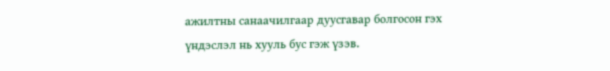ажилтны санаачилгаар дуусгавар болгосон гэх үндэслэл нь хууль бус гэж үзэв.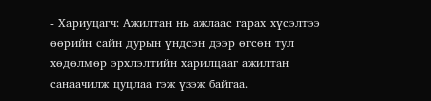- Хариуцагч: Ажилтан нь ажлаас гарах хүсэлтээ өөрийн сайн дурын үндсэн дээр өгсөн тул хөдөлмөр эрхлэлтийн харилцааг ажилтан санаачилж цуцлаа гэж үзэж байгаа.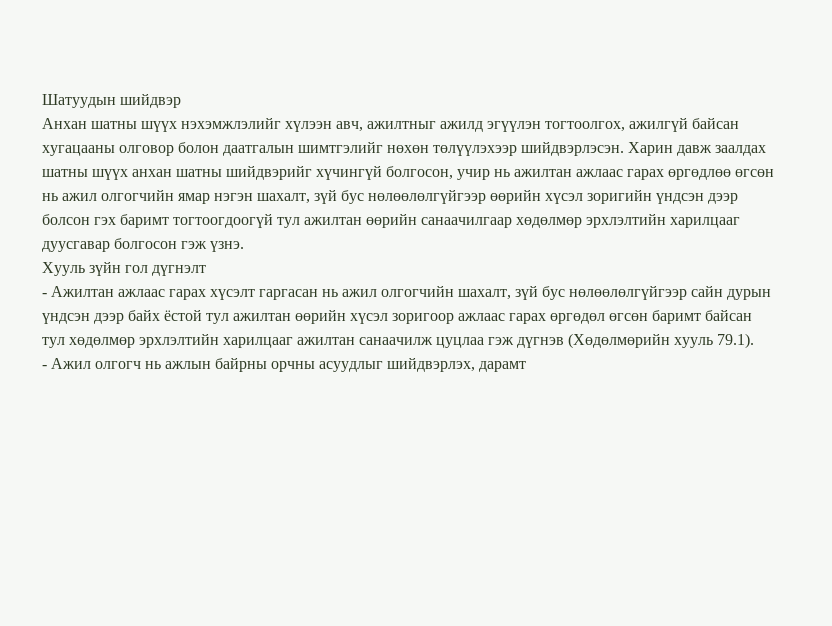Шатуудын шийдвэр
Анхан шатны шүүх нэхэмжлэлийг хүлээн авч, ажилтныг ажилд эгүүлэн тогтоолгох, ажилгүй байсан хугацааны олговор болон даатгалын шимтгэлийг нөхөн төлүүлэхээр шийдвэрлэсэн. Харин давж заалдах шатны шүүх анхан шатны шийдвэрийг хүчингүй болгосон, учир нь ажилтан ажлаас гарах өргөдлөө өгсөн нь ажил олгогчийн ямар нэгэн шахалт, зүй бус нөлөөлөлгүйгээр өөрийн хүсэл зоригийн үндсэн дээр болсон гэх баримт тогтоогдоогүй тул ажилтан өөрийн санаачилгаар хөдөлмөр эрхлэлтийн харилцааг дуусгавар болгосон гэж үзнэ.
Хууль зүйн гол дүгнэлт
- Ажилтан ажлаас гарах хүсэлт гаргасан нь ажил олгогчийн шахалт, зүй бус нөлөөлөлгүйгээр сайн дурын үндсэн дээр байх ёстой тул ажилтан өөрийн хүсэл зоригоор ажлаас гарах өргөдөл өгсөн баримт байсан тул хөдөлмөр эрхлэлтийн харилцааг ажилтан санаачилж цуцлаа гэж дүгнэв (Хөдөлмөрийн хууль 79.1).
- Ажил олгогч нь ажлын байрны орчны асуудлыг шийдвэрлэх, дарамт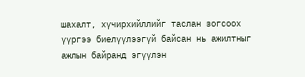шахалт, хүчирхийллийг таслан зогсоох үүргээ биелүүлээгүй байсан нь ажилтныг ажлын байранд эгүүлэн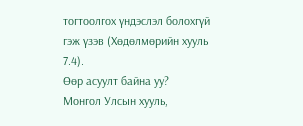тогтоолгох үндэслэл болохгүй гэж үзэв (Хөдөлмөрийн хууль 7.4).
Өөр асуулт байна уу?
Монгол Улсын хууль,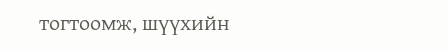тогтоомж, шүүхийн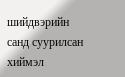шийдвэрийн санд суурилсан хиймэл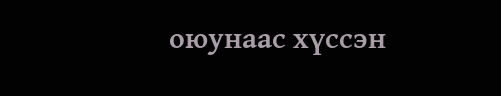оюунаас хүссэн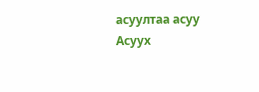асуултаа асуу
Асуух